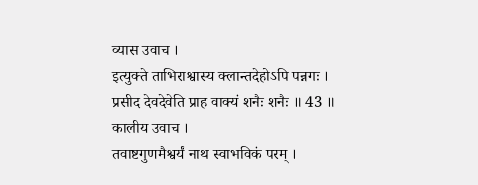व्यास उवाच ।
इत्युक्ते ताभिराश्वास्य क्लान्तदेहोऽपि पन्नगः ।
प्रसीद देवदेवेति प्राह वाक्यं शनैः शनैः ॥ 43 ॥
कालीय उवाच ।
तवाष्टगुणमैश्वर्यं नाथ स्वाभविकं परम् ।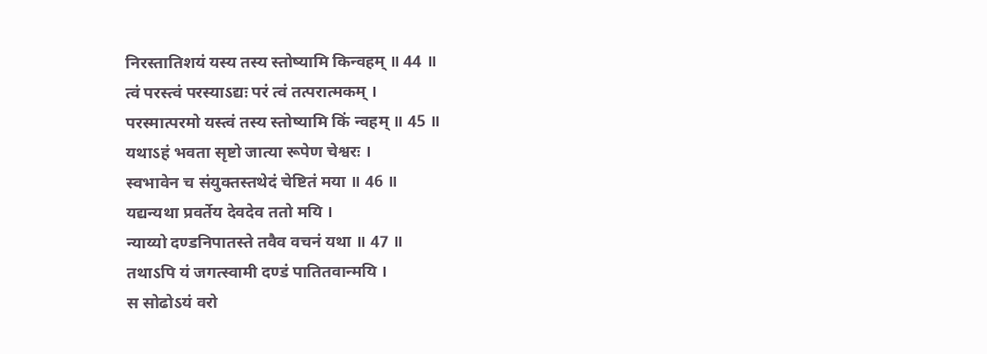निरस्तातिशयं यस्य तस्य स्तोष्यामि किन्वहम् ॥ 44 ॥
त्वं परस्त्वं परस्याऽद्यः परं त्वं तत्परात्मकम् ।
परस्मात्परमो यस्त्वं तस्य स्तोष्यामि किं न्वहम् ॥ 45 ॥
यथाऽहं भवता सृष्टो जात्या रूपेण चेश्वरः ।
स्वभावेन च संयुक्तस्तथेदं चेष्टितं मया ॥ 46 ॥
यद्यन्यथा प्रवर्तेय देवदेव ततो मयि ।
न्याय्यो दण्डनिपातस्ते तवैव वचनं यथा ॥ 47 ॥
तथाऽपि यं जगत्स्वामी दण्डं पातितवान्मयि ।
स सोढोऽयं वरो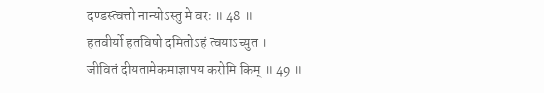दण्डस्त्वत्तो नान्योऽस्तु मे वरः ॥ 48 ॥
हतवीर्यो हतविषो दमितोऽहं त्वयाऽच्युत ।
जीवितं दीयतामेकमाज्ञापय करोमि किम् ॥ 49 ॥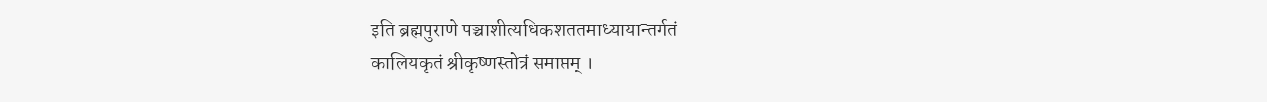इति ब्रह्मपुराणे पञ्चाशीत्यधिकशततमाध्यायान्तर्गतं
कालियकृतं श्रीकृष्णस्तोत्रं समाप्तम् ।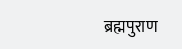ब्रह्मपुराण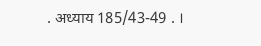. अध्याय 185/43-49 . ।